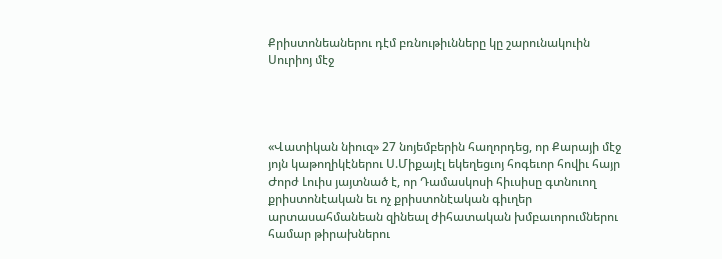Քրիստոնեաներու դէմ բռնութիւնները կը շարունակուին Սուրիոյ մէջ




«Վատիկան նիուզ» 27 նոյեմբերին հաղորդեց, որ Քարայի մէջ յոյն կաթողիկէներու Ս.Միքայէլ եկեղեցւոյ հոգեւոր հովիւ հայր Ժորժ Լուիս յայտնած է, որ Դամասկոսի հիւսիսը գտնուող քրիստոնէական եւ ոչ քրիստոնէական գիւղեր արտասահմանեան զինեալ ժիհատական խմբաւորումներու համար թիրախներու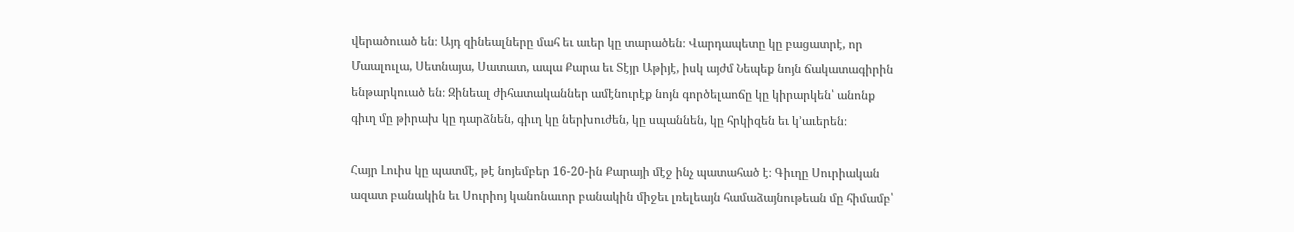վերածուած են։ Այդ զինեալները մահ եւ աւեր կը տարածեն։ Վարդապետը կը բացատրէ, որ Մաալուլա, Սետնայա, Սատատ, ապա Քարա եւ Տէյր Աթիյէ, իսկ այժմ Նեպեք նոյն ճակատագիրին ենթարկուած են։ Զինեալ ժիհատականներ ամէնուրէք նոյն գործելաոճը կը կիրարկեն՝ անոնք գիւղ մը թիրախ կը դարձնեն, գիւղ կը ներխուժեն, կը սպաննեն, կը հրկիզեն եւ կ՚աւերեն։

Հայր Լուիս կը պատմէ, թէ նոյեմբեր 16-20-ին Քարայի մէջ ինչ պատահած է։ Գիւղը Սուրիական ազատ բանակին եւ Սուրիոյ կանոնաւոր բանակին միջեւ լռելեայն համաձայնութեան մը հիմամբ՝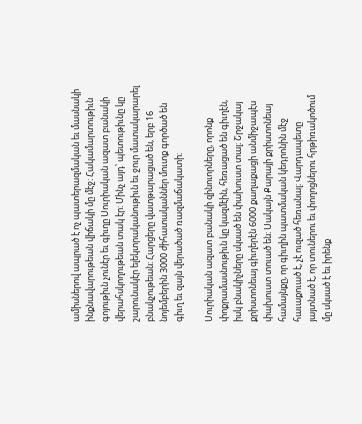ամիսներով ապրած է ոչ պատերազմական եւ մասնակի ինքնավարութեան վիճակի մը մէջ։ Հակամարտութիւն գոյութիւն չունէր եւ գիւղը Սուրիական ազատ բանակի վերահսկողութեան տակ էր։ Մինչ այդ՝ պետութիւնը կը շարունակէր ելեկտրականութիւն եւ ջուր մատակարարել բնակչութեան։ Հարցերը վատթարացած են, երբ 16 նոյեմբերին 3000 ժիհատականներ մուտք գործած են գիւղ եւ զայն վերածած ռազմաճակատի։

Սուրիական ազատ բանակի զինուորները, որոնք փոքրամասնութիւն կը կազմէին, հեռացած են գիւղէն, իսկ բնակիչները սկսած են փախուստ տալ։ Շրջակայ քրիստոնեայ գիւղերէն 6000 քաղաքացի անմիջապէս փախուստ տուած են։ Սակայն Քարայի քրիստոնեայ համայնքը, որ գիւղին պատմական կեդրոնին մէջ հաւաքուած է, չէ ուզած հեռանալ։ Վարդապետը յայտնած է, որ տուներու եւ փողոցներու հրթիռակոծում մը սկսած է եւ իրենք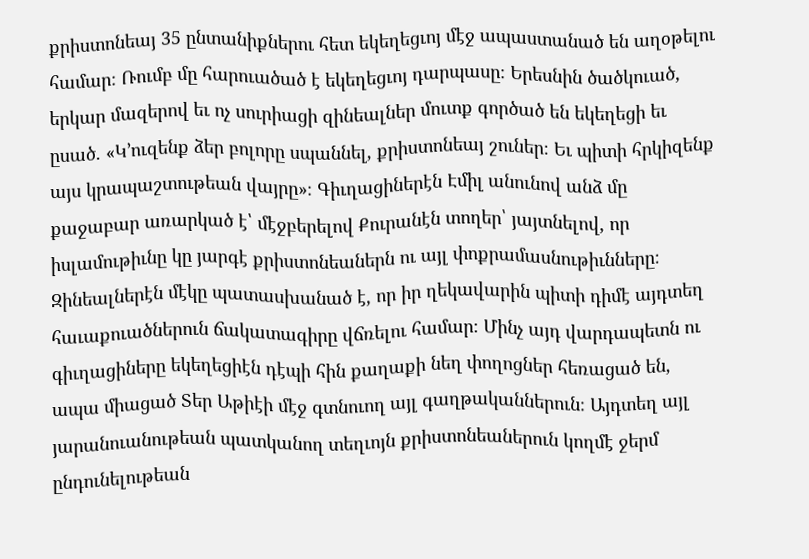քրիստոնեայ 35 ընտանիքներու հետ եկեղեցւոյ մէջ ապաստանած են աղօթելու համար։ Ռումբ մը հարուածած է եկեղեցւոյ դարպասը։ Երեսնին ծածկուած, երկար մազերով եւ ոչ սուրիացի զինեալներ մուտք գործած են եկեղեցի եւ ըսած. «Կ՚ուզենք ձեր բոլորը սպաննել, քրիստոնեայ շուներ։ Եւ պիտի հրկիզենք այս կրապաշտութեան վայրը»։ Գիւղացիներէն Էմիլ անունով անձ մը քաջաբար առարկած է՝ մէջբերելով Քուրանէն տողեր՝ յայտնելով, որ իսլամութիւնը կը յարգէ քրիստոնեաներն ու այլ փոքրամասնութիւնները։ Զինեալներէն մէկը պատասխանած է, որ իր ղեկավարին պիտի դիմէ այդտեղ հաւաքուածներուն ճակատագիրը վճռելու համար։ Մինչ այդ վարդապետն ու գիւղացիները եկեղեցիէն դէպի հին քաղաքի նեղ փողոցներ հեռացած են, ապա միացած Տեր Աթիէի մէջ գտնուող այլ գաղթականներուն։ Այդտեղ այլ յարանուանութեան պատկանող տեղւոյն քրիստոնեաներուն կողմէ ջերմ ընդունելութեան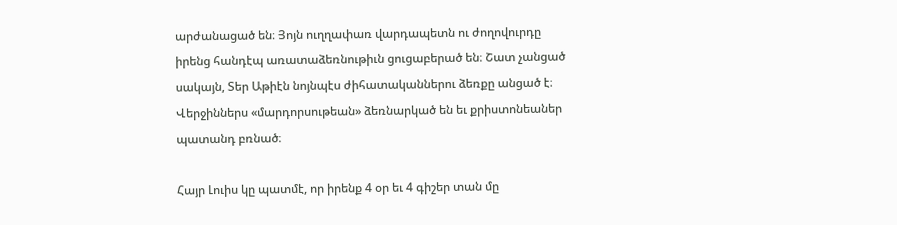արժանացած են։ Յոյն ուղղափառ վարդապետն ու ժողովուրդը իրենց հանդէպ առատաձեռնութիւն ցուցաբերած են։ Շատ չանցած սակայն, Տեր Աթիէն նոյնպէս ժիհատականներու ձեռքը անցած է։ Վերջիններս «մարդորսութեան» ձեռնարկած են եւ քրիստոնեաներ պատանդ բռնած։

Հայր Լուիս կը պատմէ, որ իրենք 4 օր եւ 4 գիշեր տան մը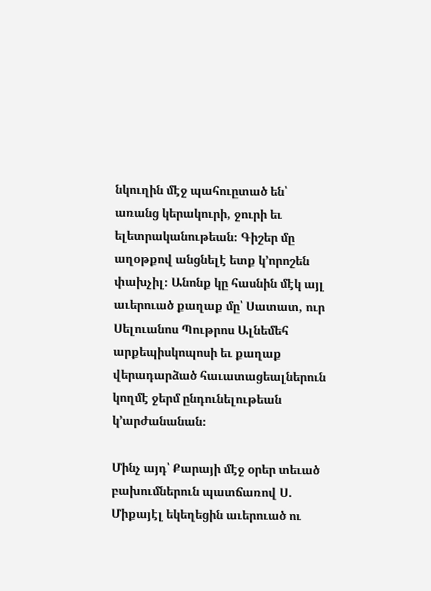նկուղին մէջ պահուըտած են՝ առանց կերակուրի, ջուրի եւ ելետրականութեան։ Գիշեր մը աղօթքով անցնելէ ետք կ՚որոշեն փախչիլ։ Անոնք կը հասնին մէկ այլ աւերուած քաղաք մը՝ Սատատ, ուր Սելուանոս Պութրոս Ալնեմեհ արքեպիսկոպոսի եւ քաղաք վերադարձած հաւատացեալներուն կողմէ ջերմ ընդունելութեան կ՚արժանանան։

Մինչ այդ՝ Քարայի մէջ օրեր տեւած բախումներուն պատճառով Ս. Միքայէլ եկեղեցին աւերուած ու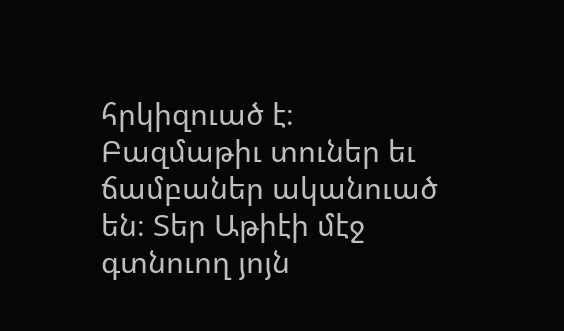հրկիզուած է։ Բազմաթիւ տուներ եւ ճամբաներ ականուած են։ Տեր Աթիէի մէջ գտնուող յոյն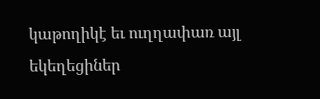կաթողիկէ եւ ուղղափառ այլ եկեղեցիներ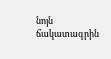նոյն ճակատագրին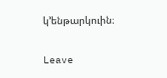կ՚ենթարկուին։


Leave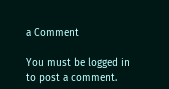a Comment

You must be logged in to post a comment.